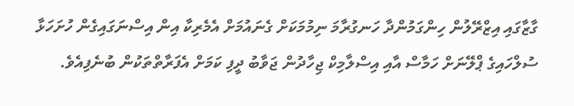ގާޒާގައި އިޒްރޭލުން ހިންގަމުންދާ ހަނގުރާމަ ނިމުމަކަށް ގެނައުމަށް އެމެރިކާ އިން އިސްނަގައިގެން ހުށަހަޅާ ސުލްހައިގެ ޕްލޭނަށް ހަމާސް އާއި އިސްލާމިކް ޖިހާދުން ޖަވާބު ދީފި ކަމަށް އެފަރާތްތަކުން ބުނެފިއެވެ.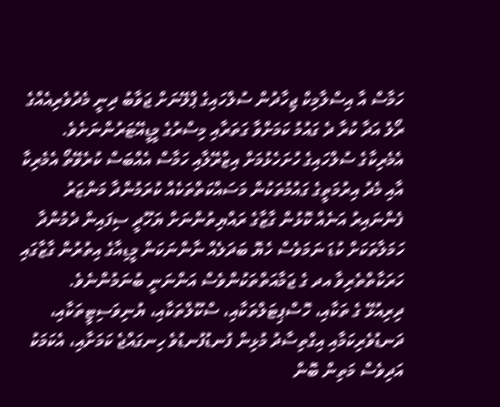ހަމާސް އާ އިސްލާމިކް ޖިހާދުން ސުލްހައިގެ ޕްލޭނަށް ޖަވާބު ދިނީ މެދުވެރިއެއްގެ ރޯލު އަދާ ކުރާ ދެ ގައުމު ކަމަށްވާ ގަތަރާއި މިސްރުގެ މީޑީއޭޓަރުންނަށެވެ.
އެމެރިކާގެ ސުލްހައިގެ ހުށަހެޅުމަށް އިޒްރޭލާއި ހަމާސް އެއްބަސް ކުރެވޭތޯ އެމެރިކާ އާއި މެދު އިރުމަތީގެ ގައުމުތަކުން މަސައްކަތްތަކެއް ކުރަމުންދާ މަންޒަރު ފެންނައިރު އަނެއް ކޮޅުން ގާޒާގެ ރައްޔިތުންނަށް ޔަހޫދީ ސިފައިން ދެމުންދާ ހަމަލާތަކަށް ކުޑަ ނަމަވެސް ހެޔޮ ބަދަލެއް ނާންނަކަން މީޑިއާގެ އިތުރުން ގާޒާގައި ހަރަކާތްތެރިވާ އދ ގެ ޖަމާއަތްތަކުންވެސް އަންނަނީ ބުނަމުންނެވެ.
ދިރިއުޅޭ ގެ ތަކާއި، ހޮސްޕިޓަލްތަކާއި، ސްކޫލްތަކާއި، ޔުނިވަސިޓީތަކާއި، ދަނޑުވެރިކަމާއި އިގްތިސާދު މުޅިން ފުނޑުފުނޑުވެ ހިނގައްޖެ ކަމަށާއި، އެކަމަކު އަދިވެސް މަތިން ބޮން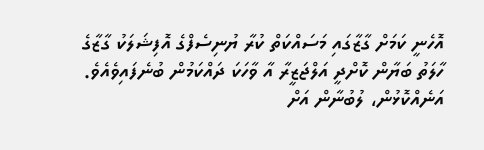އޮހެނީ ކަމަށް ގާޒާގައި މަސައްކަތް ކުރާ ޔުނިސެފްގެ އޮފިޝަލަކު ގާޒާގެ ހާލަތު ބަޔާން ކޮށްދީ އަލްޖަޒީރާ އާ ވާހަކަ ދައްކަމުން ބުނެފައިވެއެވެ.
އަނެއްކޮޅުން، ލުބުނާން އަށް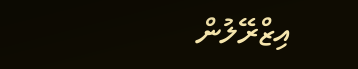އިޒްރޭލުން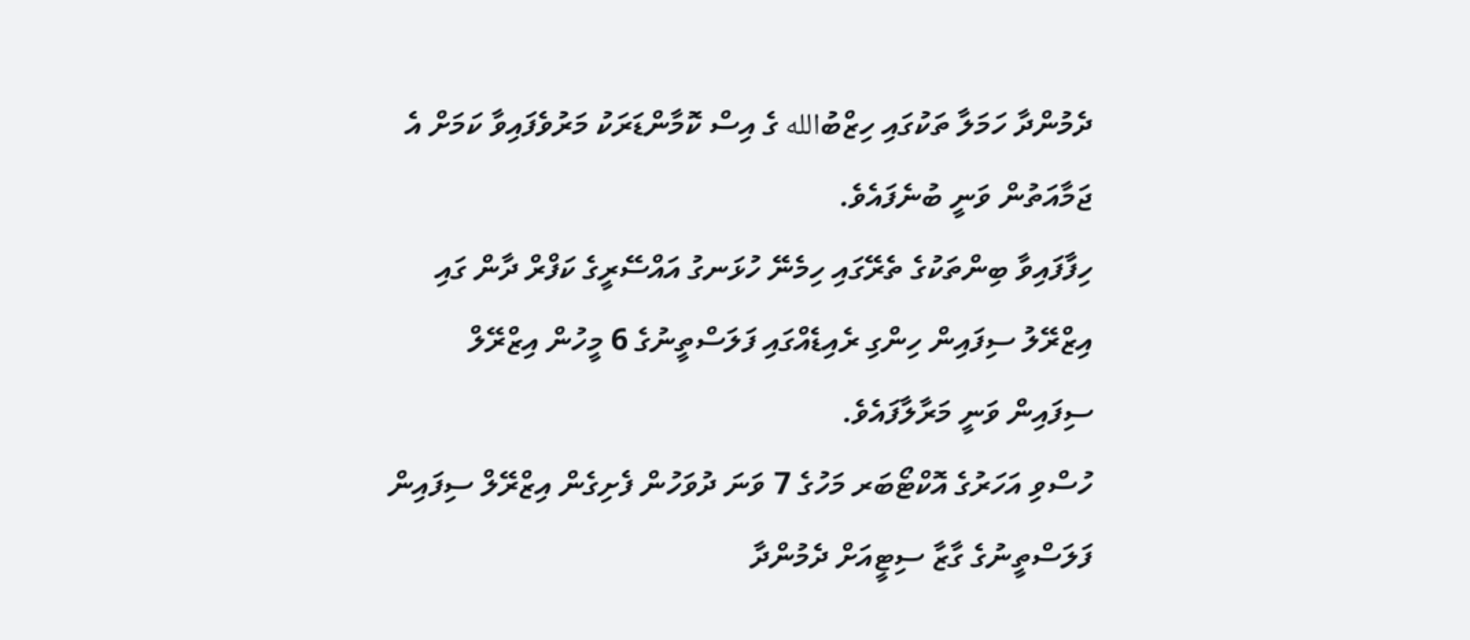ދެމުންދާ ހަމަލާ ތަކުގައި ހިޒްބުالله ގެ އިސް ކޮމާންޑަރަކު މަރުވެފައިވާ ކަމަށް އެ ޖަމާއަތުން ވަނީ ބުނެފައެވެ.
ހިފާފައިވާ ބިންތަކުގެ ތެރޭގައި ހިމެނޭ ހުޅަނގު އައްސޭރީގެ ކަފްރް ދާން ގައި އިޒްރޭލު ސިފައިން ހިންގި ރެއިޑެއްގައި ފަލަސްތީނުގެ 6 މީހުން އިޒްރޭލް ސިފައިން ވަނީ މަރާލާފައެވެ.
ހުސްވި އަހަރުގެ އޮކްޓޯބަރ މަހުގެ 7 ވަނަ ދުވަހުން ފެށިގެން އިޒްރޭލް ސިފައިން ފަލަސްތީނުގެ ގާޒާ ސިޓީއަށް ދެމުންދާ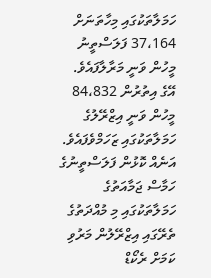ހަމަލާތަކުގައި މިހާތަނަށް 37،164 ފަލަސްތީނު މީހުން ވަނީ މަރާލާފައެވެ. އޭގެ އިތުރުން 84،832 މީހުން ވަނީ އިޒްރޭލުގެ ހަމަލާތަކުގައި ޒަހަމްވެފައެވެ. އަނެއް ކޮޅުން ފަލަސްތީނުގެ ހަމާސް ޖަމާއަތުގެ ހަމަލާތަކުގައި މި މުއްދަތުގެ ތެރޭގައި އިޒްރޭލުން މަރުވި ކަމަށް ރެކޯޑް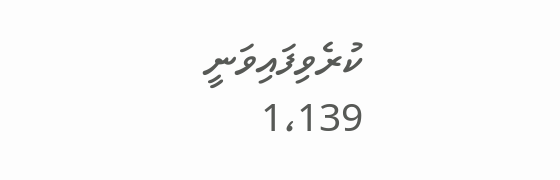ކުރެވިފައިވަނީ 1،139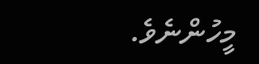މީހުންނެވެ.